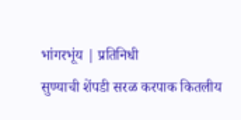भांगरभूंय | प्रतिनिधी
सुण्याची शेंपडी सरळ करपाक कितलीय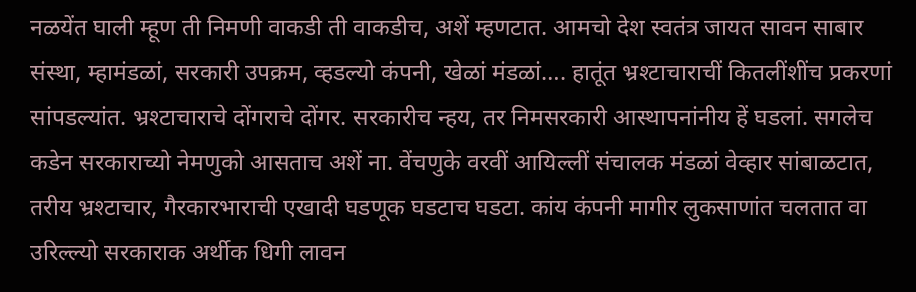नळयेंत घाली म्हूण ती निमणी वाकडी ती वाकडीच, अशें म्हणटात. आमचो देश स्वतंत्र जायत सावन साबार संस्था, म्हामंडळां, सरकारी उपक्रम, व्हडल्यो कंपनी, खेळां मंडळां…. हातूंत भ्रश्टाचाराचीं कितलींशींच प्रकरणां सांपडल्यांत. भ्रश्टाचाराचे दोंगराचे दोंगर. सरकारीच न्हय, तर निमसरकारी आस्थापनांनीय हें घडलां. सगलेच कडेन सरकाराच्यो नेमणुको आसताच अशें ना. वेंचणुके वरवीं आयिल्लीं संचालक मंडळां वेव्हार सांबाळटात, तरीय भ्रश्टाचार, गैरकारभाराची एखादी घडणूक घडटाच घडटा. कांय कंपनी मागीर लुकसाणांत चलतात वा उरिल्ल्यो सरकाराक अर्थीक धिगी लावन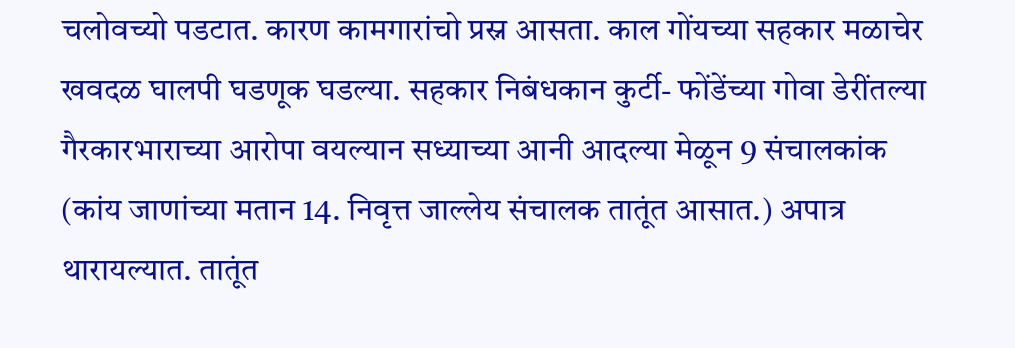चलोवच्यो पडटात. कारण कामगारांचो प्रस्न आसता. काल गोंयच्या सहकार मळाचेर खवदळ घालपी घडणूक घडल्या. सहकार निबंधकान कुर्टी- फोंडेंच्या गोवा डेरींतल्या गैरकारभाराच्या आरोपा वयल्यान सध्याच्या आनी आदल्या मेळून 9 संचालकांक (कांय जाणांच्या मतान 14. निवृत्त जाल्लेय संचालक तातूंत आसात.) अपात्र थारायल्यात. तातूंत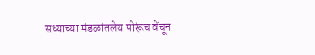सध्याच्या मंडळांतलेय पोरूंच वेंचून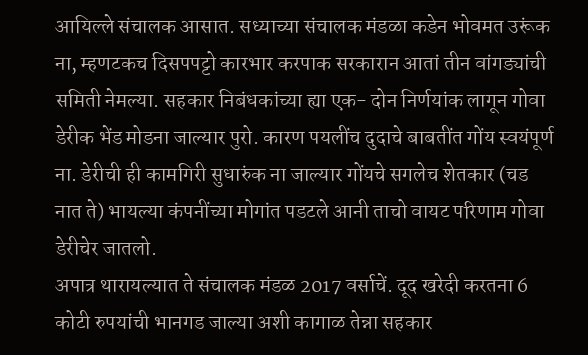आयिल्ले संचालक आसात. सध्याच्या संचालक मंडळा कडेन भोवमत उरूंक ना, म्हणटकच दिसपपट्टो कारभार करपाक सरकारान आतां तीन वांगड्यांची समिती नेमल्या. सहकार निबंधकांच्या ह्या एक- दोन निर्णयांक लागून गोवा डेरीक भेंड मोडना जाल्यार पुरो. कारण पयलींच दुदाचे बाबतींत गोंय स्वयंपूर्ण ना. डेरीची ही कामगिरी सुधारुंक ना जाल्यार गोंयचे सगलेच शेतकार (चड नात ते) भायल्या कंपनींच्या मोगांत पडटले आनी ताचो वायट परिणाम गोवा डेरीचेर जातलो.
अपात्र थारायल्यात ते संचालक मंडळ 2017 वर्साचें. दूद खरेदी करतना 6 कोटी रुपयांची भानगड जाल्या अशी कागाळ तेन्ना सहकार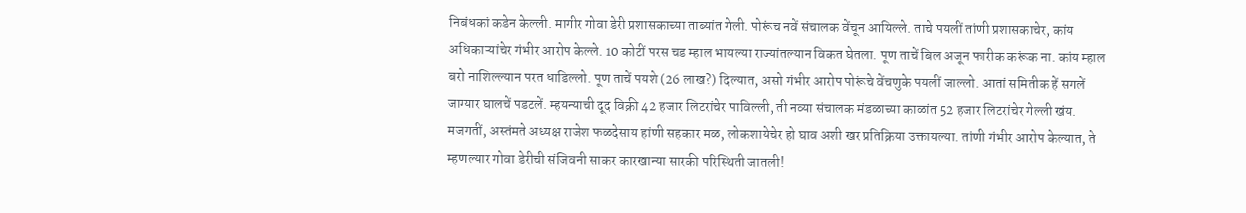निबंधकां कडेन केल्ली. मागीर गोवा डेरी प्रशासकाच्या ताब्यांत गेली. पोरूंच नवें संचालक वेंचून आयिल्ले. ताचे पयलीं तांणी प्रशासकाचेर, कांय अधिकाऱ्यांचेर गंभीर आरोप केल्ले. 10 कोटीं परस चड म्हाल भायल्या राज्यांतल्यान विकत घेतला. पूण ताचें बिल अजून फारीक करूंक ना. कांय म्हाल बरो नाशिल्ल्यान परत धाडिल्लो. पूण ताचें पयशे (26 लाख?) दिल्यात, असो गंभीर आरोप पोरूंचे वेंचणुके पयलीं जाल्लो. आतां समितीक हें सगलें जाग्यार घालचें पडटलें. म्हयन्याची दूद विक्री 42 हजार लिटरांचेर पाविल्ली, ती नव्या संचालक मंडळाच्या काळांत 52 हजार लिटरांचेर गेल्ली खंय. मजगतीं, अस्तंमते अध्यक्ष राजेश फळदेसाय हांणी सहकार मळ, लोकशायेचेर हो घाव अशी खर प्रतिक्रिया उक्तायल्या. तांणी गंभीर आरोप केल्यात, ते म्हणल्यार गोवा डेरीची संजिवनी साकर कारखान्या सारकी परिस्थिती जातली!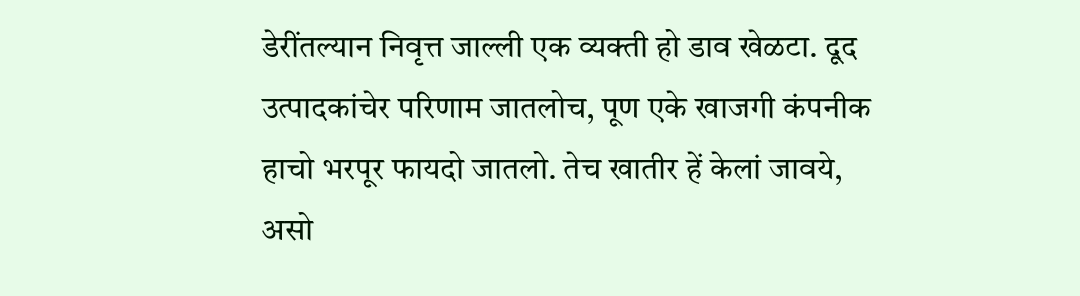डेरींतल्यान निवृत्त जाल्ली एक व्यक्ती हो डाव खेळटा. दूद उत्पादकांचेर परिणाम जातलोच, पूण एके खाजगी कंपनीक हाचो भरपूर फायदो जातलो. तेच खातीर हें केलां जावये, असो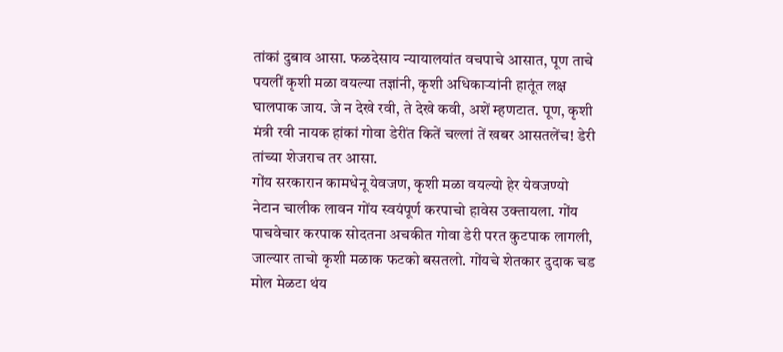तांकां दुबाव आसा. फळदेसाय न्यायालयांत वचपाचे आसात, पूण ताचे पयलीं कृशी मळा वयल्या तज्ञांनी, कृशी अधिकाऱ्यांनी हातूंत लक्ष घालपाक जाय. जे न देखे रवी, ते देखे कवी, अशें म्हणटात. पूण, कृशी मंत्री रवी नायक हांकां गोवा डेरींत कितें चल्लां तें खबर आसतलेंच! डेरी तांच्या शेजराच तर आसा.
गोंय सरकारान कामधेनू येवजण, कृशी मळा वयल्यो हेर येवजण्यो नेटान चालीक लावन गोंय स्वयंपूर्ण करपाचो हावेस उक्तायला. गोंय पाचवेचार करपाक सोदतना अचकीत गोवा डेरी परत कुटपाक लागली, जाल्यार ताचो कृशी मळाक फटको बसतलो. गोंयचे शेतकार दुदाक चड मोल मेळटा थंय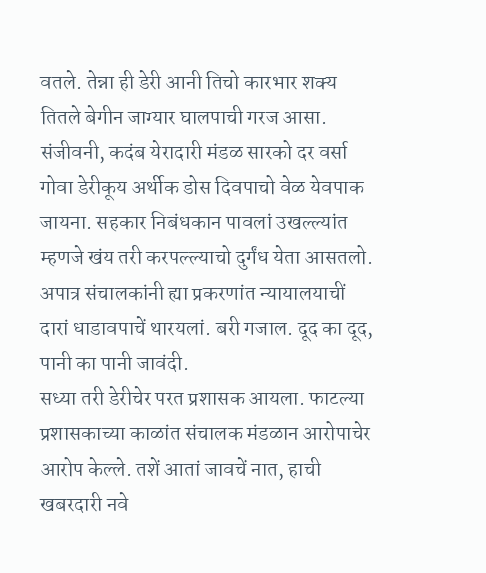वतले. तेन्ना ही डेरी आनी तिचो कारभार शक्य तितले बेगीन जाग्यार घालपाची गरज आसा. संजीवनी, कदंब येरादारी मंडळ सारको दर वर्सा गोवा डेरीकूय अर्थीक डोस दिवपाचो वेळ येवपाक जायना. सहकार निबंधकान पावलां उखल्ल्यांत म्हणजे खंय तरी करपल्ल्याचो दुर्गंध येता आसतलो. अपात्र संचालकांनी ह्या प्रकरणांत न्यायालयाचीं दारां धाडावपाचें थारयलां. बरी गजाल. दूद का दूद, पानी का पानी जावंदी.
सध्या तरी डेरीचेर परत प्रशासक आयला. फाटल्या प्रशासकाच्या काळांत संचालक मंडळान आरोपाचेर आरोप केल्ले. तशें आतां जावचें नात, हाची खबरदारी नवे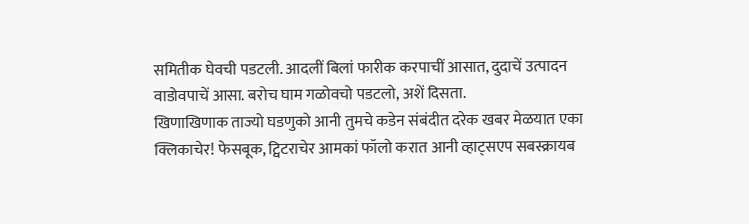समितीक घेवची पडटली. आदलीं बिलां फारीक करपाचीं आसात, दुदाचें उत्पादन वाडोवपाचें आसा. बरोच घाम गळोवचो पडटलो, अशें दिसता.
खिणाखिणाक ताज्यो घडणुको आनी तुमचे कडेन संबंदीत दरेक खबर मेळयात एका क्लिकाचेर! फेसबूक, ट्विटराचेर आमकां फॉलो करात आनी व्हाट्सएप सबस्क्रायब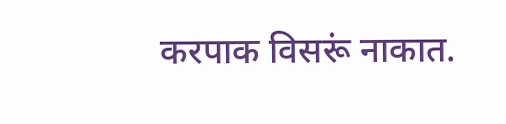करपाक विसरूं नाकात.